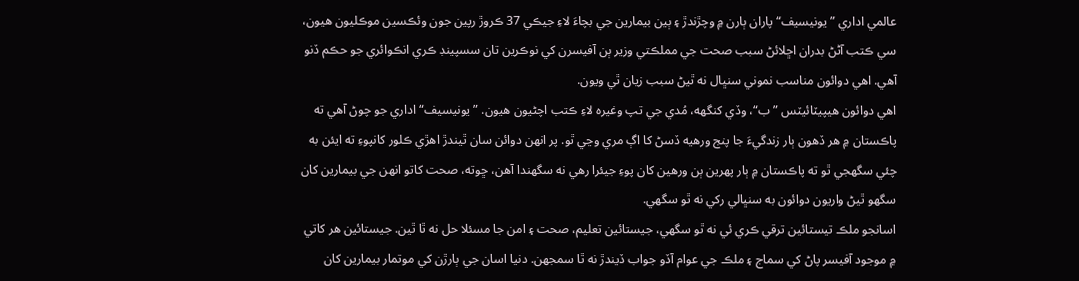عالمي اداري ”يونيسيف“ پاران ٻارن ۾ وچڙندڙ ۽ ٻين بيمارين جي بچاءَ لاءِ جيڪي 37 ڪروڙ رپين جون وئڪسين موڪليون هيون، سي ڪتب آڻڻ بدران اڇلائڻ سبب صحت جي مملڪتي وزير ٻن آفيسرن کي نوڪرين تان سسپينڊ ڪري انڪوائري جو حڪم ڏنو آهي. اهي دوائون مناسب نموني سنڀال نه ٿيڻ سبب زيان ٿي ويون.
اهي دوائون هيپيٽائيٽس ”ب“، وڏي کنگهه، مُدي جي تپ وغيره لاءِ ڪتب اچڻيون هيون. ”يونيسيف“ اداري جو چوڻ آهي ته پاڪستان ۾ هر ڏهون ٻار زندگيءَ جا پنج ورهيه ڏسڻ کا اڳ مري وڃي ٿو. پر انهن دوائن سان ٿيندڙ اهڙي ڪلور کانپوءِ ته ايئن به چئي سگهجي ٿو ته پاڪستان ۾ ٻار پهرين ٻن ورهين کان پوءِ جيئرا رهي نه سگهندا آهن، ڇوته، صحت کاتو انهن جي بيمارين کان سگهو ٿيڻ واريون دوائون به سنڀالي رکي نه ٿو سگهي.
اسانجو ملڪ تيستائين ترقي ڪري ئي نه ٿو سگهي، جيستائين تعليم، صحت ۽ امن جا مسئلا حل نه ٿا ٿين. جيستائين هر کاتي ۾ موجود آفيسر پاڻ کي سماج ۽ ملڪ جي عوام آڏو جواب ڏيندڙ نه ٿا سمجهن. دنيا اسان جي ٻارڙن کي موتمار بيمارين کان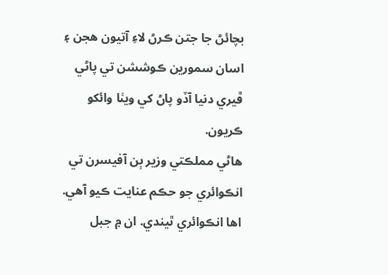بچائڻ جا جتن ڪرڻ لاءِ آتيون هجن ۽ اسان سمورين ڪوششن تي پاڻي ڦيري دنيا آڏو پاڻ کي ويٺا وائکو ڪريون.
هاڻي مملڪتي وزير ٻن آفيسرن تي انڪوائري جو حڪم عنايت ڪيو آهي. اها انڪوائري ٿيندي. ان ۾ جبل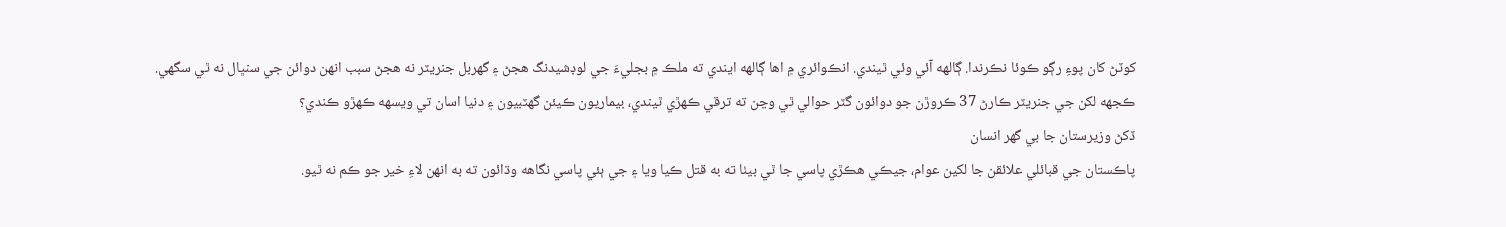کوٽڻ کان پوءِ رڳو ڪوئا نڪرندا. ڳالهه آئي وئي ٿيندي. انڪوائري ۾ اها ڳالهه ايندي ته ملڪ ۾ بجليءَ جي لوڊشيدنگ هجڻ ۽ گهربل جنريٽر نه هجڻ سبب انهن دوائن جي سنڀال نه ٿي سگهي. ڪجهه لکن جي جنريٽر ڪارڻ 37 ڪروڙن جو دوائون گٽر حوالي ٿي وڃن ته ترقي ڪهڙي ٿيندي، بيماريون ڪيئن گهٽبيون ۽ دنيا اسان تي ويسهه ڪهڙو ڪندي؟
ڏکڻ وزيرستان جا بي گهر انسان
پاڪستان جي قبائلي علائقن جا لکين عوام، جيڪي هڪڙي پاسي جا ٿي بيٺا ته به قتل ڪيا ويا ۽ جي ٻئي پاسي نگاهه وڌائون ته به انهن لاءِ خير جو ڪم نه ٿيو.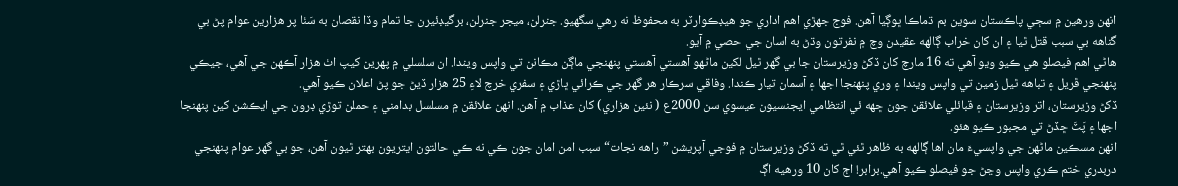انهن ورهين ۾ سڄي پاڪستان سوين بم ڌماڪا ڀوڳيا آهن. فوج جهڙي اهم اداري جو هيڊڪوارٽر به محفوظ نه رهي سگهيو. جنرلن، ميجر جنرلن، برگيڊئيرن جا تمام وڏا نقصان به سَٺا پر هزارين عوام پڻ بي گناهه بي سبب قتل ٿيا ۽ ان کان خراب ڳالهه عقيدن وچ ۾ نفرتون وڌڻ به اسان جي حصي ۾ آيو.
هاڻي اهم فيصلو هي ڪيو ويو آهي ته 16 مارچ کان ڏکڻ وزيرستان جا بي گهر ٿيل لکين ماڻهو آهستي آهستي پنهنجي ماڳن مڪانن تي واپس ويندا. ان سلسلي ۾ پهرين کيپ اٺ هزار آڪهن جي آهي، جيڪي پنهنجي ڦريل ۽ تباهه ٿيل زمين تي واپس ويندا ۽ وري پنهنجا اجها ۽ آسمان تيار ڪندا. وفاقي سرڪار هر گهر جي ڪرائي ڀاڙي ۽ سفري خرچ لاءِ 25 هزار ڏيڻ جو پڻ اعلان ڪيو آهي.
ڏکڻ وزيرستان، اتر وزيرستان ۽ قبائلي علائقن جون ڇهه ئي انتظامي ايجنسيون عيسوي سن 2000ع ( نئين هزاري) کان عذاب ۾ آهن. انهن علائقن ۾ مسلسل بدامني ۽ حملن توڙي ڊرون جي ايڪشن کين پنهنجا اجها ۽ پَٽَ ڇڏڻ تي مجبور ڪيو هئو.
انهن مسڪين ماڻهن جي واپسيءَ مان اها ڳالهه به ظاهر ٿئي ٿي ته ڏکڻ وزيرستان ۾ فوجي آپريشن ”راهه نجات“ سبب امن امان جون ڪي نه ڪي حالتون ايتريون بهتر ٿيون آهن، جو بي گهر عوام پنهنجي دربدري ختم ڪري واپس وڃڻ جو فيصلو ڪيو آهي.برابر! اڄ کان 10 ورهيه اڳ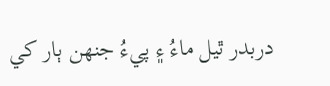دربدر ٿيل ماءُ ۽ پيءُ جنهن ٻار کي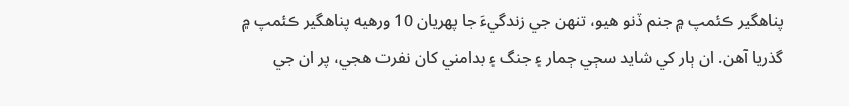پناهگير ڪئمپ ۾ جنم ڏنو هيو، تنهن جي زندگيءَ جا پهريان 10 ورهيه پناهگير ڪئمپ ۾ گذريا آهن. ان ٻار کي شايد سڄي ڄمار ۽ جنگ ۽ بدامني کان نفرت هجي، پر ان جي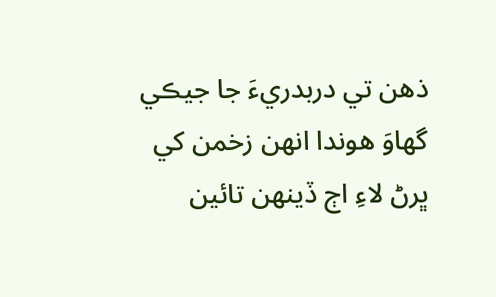ذهن تي دربدريءَ جا جيڪي گهاوَ هوندا انهن زخمن کي ڀرڻ لاءِ اڄ ڏينهن تائين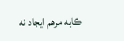ڪابه مرهم ايجاد نه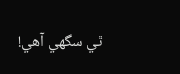ٿي سگهي آهي!